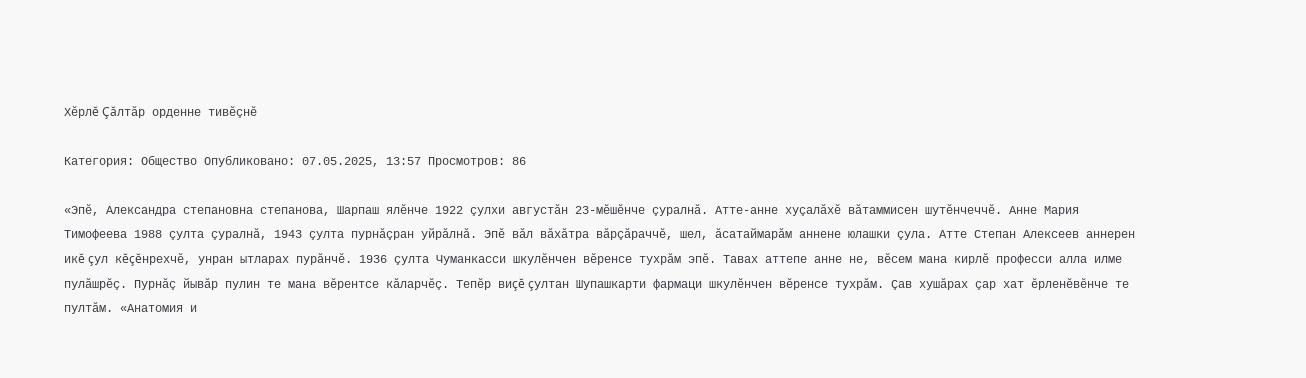Хĕрлĕ Çăлтăр орденне тивĕçнĕ

Категория: Общество Опубликовано: 07.05.2025, 13:57 Просмотров: 86

«Эпĕ, Александра степановна степанова, Шарпаш ялĕнче 1922 çулхи августăн 23-мĕшĕнче çуралнă. Атте-анне хуçалăхĕ вăтаммисен шутĕнчеччĕ. Анне Мария Тимофеева 1988 çулта çуралнă, 1943 çулта пурнăçран уйрăлнă. Эпĕ вăл вăхăтра вăрçăраччĕ, шел, ăсатаймарăм аннене юлашки çула. Атте Степан Алексеев аннерен икĕ çул кĕçĕнрехчĕ, унран ытларах пурăнчĕ. 1936 çулта Чуманкасси шкулĕнчен вĕренсе тухрăм эпĕ. Тавах аттепе анне не, вĕсем мана кирлĕ професси алла илме пулăшрĕç. Пурнăç йывăр пулин те мана вĕрентсе кăларчĕç. Тепĕр виçĕ çултан Шупашкарти фармаци шкулĕнчен вĕренсе тухрăм. Çав хушăрах çар хат ĕрленĕвĕнче те пултăм. «Анатомия и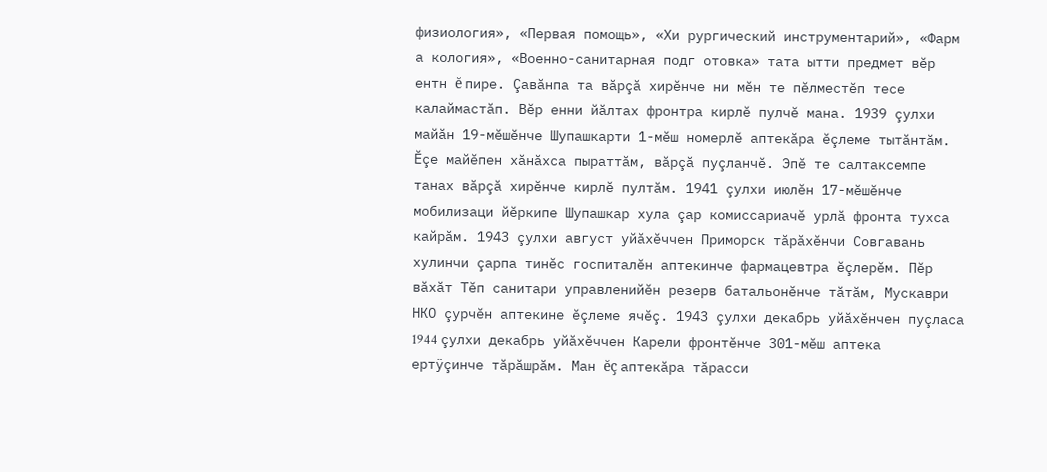физиология», «Первая помощь», «Хи рургический инструментарий», «Фарм а кология», «Военно-санитарная подг отовка» тата ытти предмет вĕр ентн ĕ пире. Çавăнпа та вăрçă хирĕнче ни мĕн те пĕлместĕп тесе калаймастăп. Вĕр енни йăлтах фронтра кирлĕ пулчĕ мана. 1939 çулхи майăн 19-мĕшĕнче Шупашкарти 1-мĕш номерлĕ аптекăра ĕçлеме тытăнтăм. Ĕçе майĕпен хăнăхса пыраттăм, вăрçă пуçланчĕ. Эпĕ те салтаксемпе танах вăрçă хирĕнче кирлĕ пултăм. 1941 çулхи июлĕн 17-мĕшĕнче мобилизаци йĕркипе Шупашкар хула çар комиссариачĕ урлă фронта тухса кайрăм. 1943 çулхи август уйăхĕччен Приморск тăрăхĕнчи Совгавань хулинчи çарпа тинĕс госпиталĕн аптекинче фармацевтра ĕçлерĕм. Пĕр вăхăт Тĕп санитари управленийĕн резерв батальонĕнче тăтăм, Мускаври НКО çурчĕн аптекине ĕçлеме ячĕç. 1943 çулхи декабрь уйăхĕнчен пуçласа 1944 çулхи декабрь уйăхĕччен Карели фронтĕнче 301-мĕш аптека ертÿçинче тăрăшрăм. Ман ĕç аптекăра тăрасси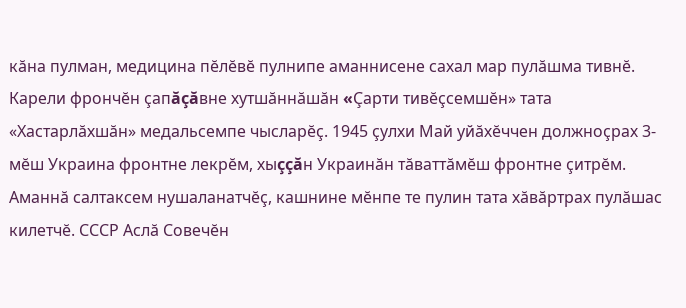кăна пулман, медицина пĕлĕвĕ пулнипе аманнисене сахал мар пулăшма тивнĕ. Карели фрончĕн çапăçăвне хутшăннăшăн «Çарти тивĕçсемшĕн» тата «Хастарлăхшăн» медальсемпе чысларĕç. 1945 çулхи Май уйăхĕччен должноçрах 3-мĕш Украина фронтне лекрĕм, хыççăн Украинăн тăваттăмĕш фронтне çитрĕм. Аманнă салтаксем нушаланатчĕç, кашнине мĕнпе те пулин тата хăвăртрах пулăшас килетчĕ. СССР Аслă Совечĕн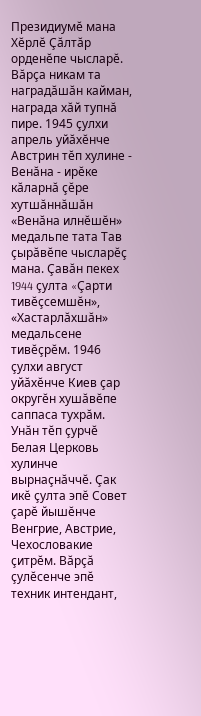Президиумĕ мана Хĕрлĕ Çăлтăр орденĕпе чысларĕ. Вăрçа никам та наградăшăн кайман, награда хăй тупнă пире. 1945 çулхи апрель уйăхĕнче Австрин тĕп хулине - Венăна - ирĕке кăларнă çĕре хутшăннăшăн «Венăна илнĕшĕн» медальпе тата Тав çырăвĕпе чысларĕç мана. Çавăн пекех 1944 çулта «Çарти тивĕçсемшĕн», «Хастарлăхшăн» медальсене тивĕçрĕм. 1946 çулхи август уйăхĕнче Киев çар округĕн хушăвĕпе саппаса тухрăм. Унăн тĕп çурчĕ Белая Церковь хулинче вырнаçнăччĕ. Çак икĕ çулта эпĕ Совет çарĕ йышĕнче Венгрие, Австрие, Чехословакие çитрĕм. Вăрçă çулĕсенче эпĕ техник интендант,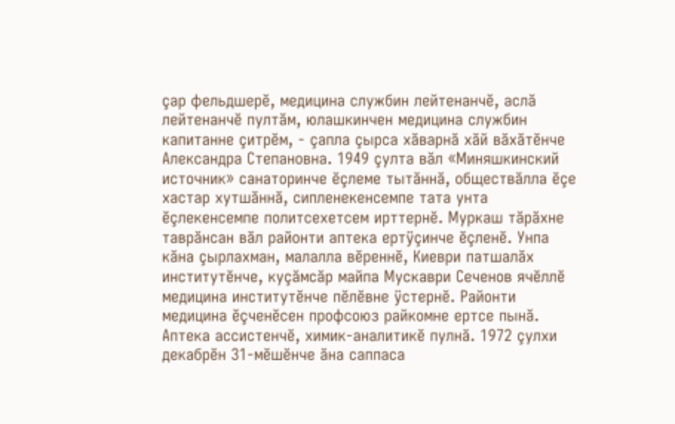çар фельдшерĕ, медицина службин лейтенанчĕ, аслă лейтенанчĕ пултăм, юлашкинчен медицина службин капитанне çитрĕм, - çапла çырса хăварнă хăй вăхăтĕнче Александра Степановна. 1949 çулта вăл «Миняшкинский источник» санаторинче ĕçлеме тытăннă, обществăлла ĕçе хастар хутшăннă, сипленекенсемпе тата унта ĕçлекенсемпе политсехетсем ирттернĕ. Муркаш тăрăхне таврăнсан вăл районти аптека ертÿçинче ĕçленĕ. Унпа кăна çырлахман, малалла вĕреннĕ, Киеври патшалăх институтĕнче, куçăмсăр майпа Мускаври Сеченов ячĕллĕ медицина институтĕнче пĕлĕвне ÿстернĕ. Районти медицина ĕçченĕсен профсоюз райкомне ертсе пынă. Аптека ассистенчĕ, химик-аналитикĕ пулнă. 1972 çулхи декабрĕн 31-мĕшĕнче ăна саппаса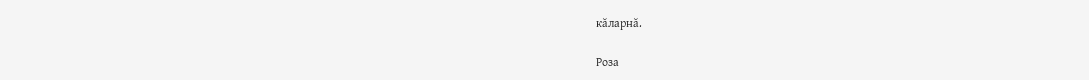кăларнă.

Роза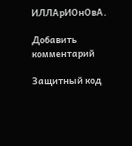ИЛЛАрИОнОвА.

Добавить комментарий

Защитный код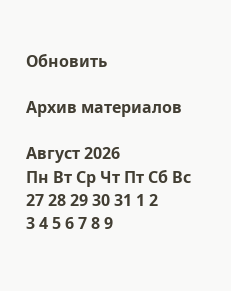Обновить

Архив материалов

Август 2026
Пн Вт Ср Чт Пт Сб Вс
27 28 29 30 31 1 2
3 4 5 6 7 8 9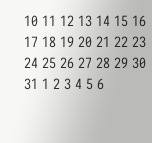10 11 12 13 14 15 16
17 18 19 20 21 22 23
24 25 26 27 28 29 30
31 1 2 3 4 5 6